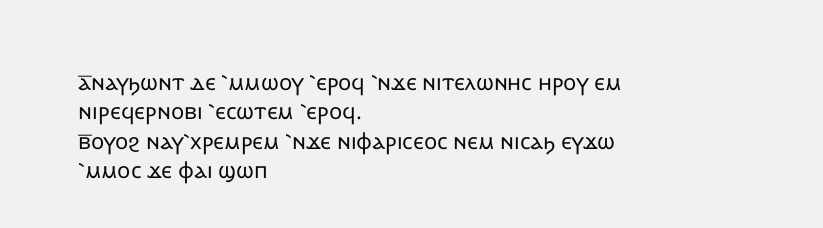ⲁ̅ⲛⲁⲩϧⲱⲛⲧ ⲇⲉ ⳿ⲙⲙⲱⲟⲩ ⳿ⲉⲣⲟϥ ⳿ⲛϫⲉ ⲛⲓⲧⲉⲗⲱⲛⲏⲥ ⲏⲣⲟⲩ ⲉⲙ ⲛⲓⲣⲉϥⲉⲣⲛⲟⲃⲓ ⳿ⲉⲥⲱⲧⲉⲙ ⳿ⲉⲣⲟϥ.
ⲃ̅ⲟⲩⲟϩ ⲛⲁⲩ⳿ⲭⲣⲉⲙⲣⲉⲙ ⳿ⲛϫⲉ ⲛⲓⲫⲁⲣⲓⲥⲉⲟⲥ ⲛⲉⲙ ⲛⲓⲥⲁϧ ⲉⲩϫⲱ ⳿ⲙⲙⲟⲥ ϫⲉ ⲫⲁⲓ ϣⲱⲡ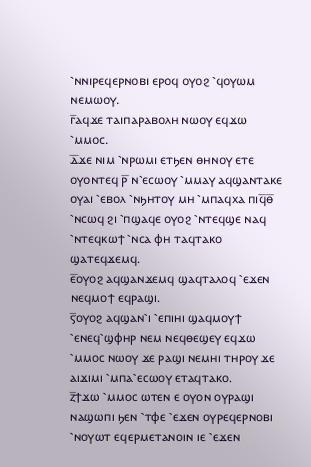⳿ⲛⲛⲓⲣⲉϥⲉⲣⲛⲟⲃⲓ ⲉⲣⲟϥ ⲟⲩⲟϩ ⳿ϥⲟⲩⲱⲙ ⲛⲉⲙⲱⲟⲩ.
ⲅ̅ⲁϥϫⲉ ⲧⲁⲓⲡⲁⲣⲁⲃⲟⲗⲏ ⲛⲱⲟⲩ ⲉϥϫⲱ ⳿ⲙⲙⲟⲥ.
ⲇ̅ϫⲉ ⲛⲓⲙ ⳿ⲛⲣⲱⲙⲓ ⲉⲧϧⲉⲛ ⲑⲏⲛⲟⲩ ⲉⲧⲉ ⲟⲩⲟⲛⲧⲉϥ ⲣ̅ ⲛ⳿ⲉⲥⲱⲟⲩ ⳿ⲙⲙⲁⲩ ⲁϥϣⲁⲛⲧⲁⲕⲉ ⲟⲩⲁⲓ ⳿ⲉⲃⲟⲗ ⳿ⲛϧⲏⲧⲟⲩ ⲙⲏ ⳿ⲙⲡⲁϥⲭⲁ ⲡⲓϥ̅ⲑ̅ ⳿ⲛⲥⲱϥ ϩⲓ ⳿ⲡϣⲁϥⲉ ⲟⲩⲟϩ ⳿ⲛⲧⲉϥϣⲉ ⲛⲁϥ ⳿ⲛⲧⲉϥⲕⲱϯ ⳿ⲛⲥⲁ ⲫⲏ ⲧⲁϥⲧⲁⲕⲟ ϣⲁⲧⲉϥϫⲉⲙϥ.
ⲉ̅ⲟⲩⲟϩ ⲁϥϣⲁⲛϫⲉⲙϥ ϣⲁϥⲧⲁⲗⲟϥ ⳿ⲉϫⲉⲛ ⲛⲉϥⲙⲟϯ ⲉϥⲣⲁϣⲓ.
ⲋ̅ⲟⲩⲟϩ ⲁϥϣⲁⲛ⳿ⲓ ⳿ⲉⲡⲓⲏⲓ ϣⲁϥⲙⲟⲩϯ ⳿ⲉⲛⲉϥ⳿ϣⲫⲏⲣ ⲛⲉⲙ ⲛⲉϥⲑⲉϣⲉⲩ ⲉϥϫⲱ ⳿ⲙⲙⲟⲥ ⲛⲱⲟⲩ ϫⲉ ⲣⲁϣⲓ ⲛⲉⲙⲏⲓ ⲧⲏⲣⲟⲩ ϫⲉ ⲁⲓϫⲓⲙⲓ ⳿ⲙⲡⲁ⳿ⲉⲥⲱⲟⲩ ⲉⲧⲁϥⲧⲁⲕⲟ.
ⲍ̅ϯϫⲱ ⳿ⲙⲙⲟⲥ ⲱⲧⲉⲛ ⲉ ⲟⲩⲟⲛ ⲟⲩⲣⲁϣⲓ ⲛⲁϣⲱⲡⲓ ϧⲉⲛ ⳿ⲧⲫⲉ ⳿ⲉϫⲉⲛ ⲟⲩⲣⲉϥⲉⲣⲛⲟⲃⲓ ⳿ⲛⲟⲩⲱⲧ ⲉϥⲉⲣⲙⲉⲧⲁⲛⲟⲓⲛ ⲓⲉ ⳿ⲉϫⲉⲛ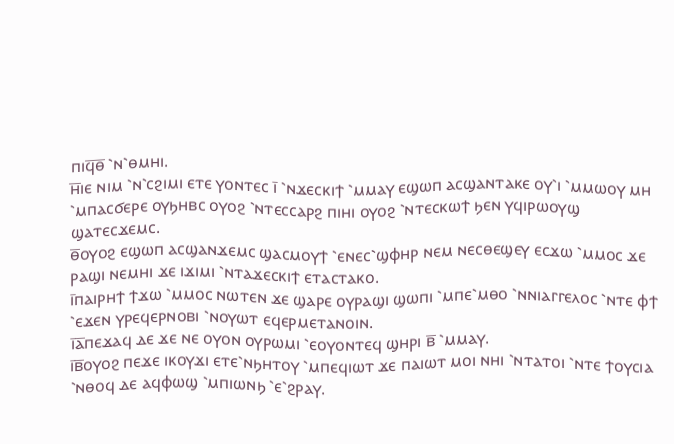ⲡⲓϥ̅ⲑ̅ ⳿ⲛ⳿ⲑⲙⲏⲓ.
ⲏ̅ⲓⲉ ⲛⲓⲙ ⳿ⲛ⳿ⲥϩⲓⲙⲓ ⲉⲧⲉ ⲩⲟⲛⲧⲉⲥ ⲓ̅ ⳿ⲛϫⲉⲥⲕⲓϯ ⳿ⲙⲙⲁⲩ ⲉϣⲱⲡ ⲁⲥϣⲁⲛⲧⲁⲕⲉ ⲟⲩ⳿ⲓ ⳿ⲙⲙⲱⲟⲩ ⲙⲏ ⳿ⲙⲡⲁⲥϭⲉⲣⲉ ⲟⲩϧⲏⲃⲥ ⲟⲩⲟϩ ⳿ⲛⲧⲉⲥⲥⲁⲣϩ ⲡⲓⲏⲓ ⲟⲩⲟϩ ⳿ⲛⲧⲉⲥⲕⲱϯ ϧⲉⲛ ⲩϥⲓⲣⲱⲟⲩϣ ϣⲁⲧⲉⲥϫⲉⲙⲥ.
ⲑ̅ⲟⲩⲟϩ ⲉϣⲱⲡ ⲁⲥϣⲁⲛϫⲉⲙⲥ ϣⲁⲥⲙⲟⲩϯ ⳿ⲉⲛⲉⲥ⳿ϣⲫⲏⲣ ⲛⲉⲙ ⲛⲉⲥⲑⲉϣⲉⲩ ⲉⲥϫⲱ ⳿ⲙⲙⲟⲥ ϫⲉ ⲣⲁϣⲓ ⲛⲉⲙⲏⲓ ϫⲉ ⲓϫⲓⲙⲓ ⳿ⲛⲧⲁϫⲉⲥⲕⲓϯ ⲉⲧⲁⲥⲧⲁⲕⲟ.
ⲓ̅ⲡⲁⲓⲣⲏϯ ϯϫⲱ ⳿ⲙⲙⲟⲥ ⲛⲱⲧⲉⲛ ϫⲉ ϣⲁⲣⲉ ⲟⲩⲣⲁϣⲓ ϣⲱⲡⲓ ⳿ⲙⲡⲉ⳿ⲙⲑⲟ ⳿ⲛⲛⲓⲁⲅⲅⲉⲗⲟⲥ ⳿ⲛⲧⲉ ⲫϯ ⳿ⲉϫⲉⲛ ⲩⲣⲉϥⲉⲣⲛⲟⲃⲓ ⳿ⲛⲟⲩⲱⲧ ⲉϥⲉⲣⲙⲉⲧⲁⲛⲟⲓⲛ.
ⲓ̅ⲁ̅ⲡⲉϫⲁϥ ⲇⲉ ϫⲉ ⲛⲉ ⲟⲩⲟⲛ ⲟⲩⲣⲱⲙⲓ ⳿ⲉⲟⲩⲟⲛⲧⲉϥ ϣⲏⲣⲓ ⲃ̅ ⳿ⲙⲙⲁⲩ.
ⲓ̅ⲃ̅ⲟⲩⲟϩ ⲡⲉϫⲉ ⲓⲕⲟⲩϫⲓ ⲉⲧⲉ⳿ⲛϧⲏⲧⲟⲩ ⳿ⲙⲡⲉϥⲓⲱⲧ ϫⲉ ⲡⲁⲓⲱⲧ ⲙⲟⲓ ⲛⲏⲓ ⳿ⲛⲧⲁⲧⲟⲓ ⳿ⲛⲧⲉ ϯⲟⲩⲥⲓⲁ ⳿ⲛⲑⲟϥ ⲇⲉ ⲁϥⲫⲱϣ ⳿ⲙⲡⲓⲱⲛϧ ⳿ⲉ⳿ϩⲣⲁⲩ.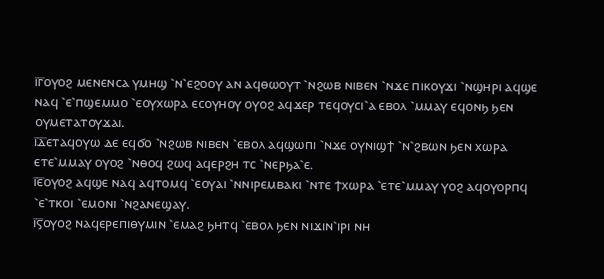ⲓ̅ⲅ̅ⲟⲩⲟϩ ⲙⲉⲛⲉⲛⲥⲁ ⲩⲙⲏϣ ⳿ⲛ⳿ⲉϩⲟⲟⲩ ⲁⲛ ⲁϥⲑⲱⲟⲩⲧ ⳿ⲛϩⲱⲃ ⲛⲓⲃⲉⲛ ⳿ⲛϫⲉ ⲡⲓⲕⲟⲩϫⲓ ⳿ⲛϣⲏⲣⲓ ⲁϥϣⲉ ⲛⲁϥ ⳿ⲉ⳿ⲡϣⲉⲙⲙⲟ ⳿ⲉⲟⲩⲭⲱⲣⲁ ⲉⲥⲟⲩⲏⲟⲩ ⲟⲩⲟϩ ⲁϥϫⲉⲣ ⲧⲉϥⲟⲩⲥⲓ⳿ⲁ ⲉⲃⲟⲗ ⳿ⲙⲙⲁⲩ ⲉϥⲟⲛϧ ϧⲉⲛ ⲟⲩⲙⲉⲧⲁⲧⲟⲩϫⲁⲓ.
ⲓ̅ⲇ̅ⲉⲧⲁϥⲟⲩⲱ ⲇⲉ ⲉϥϭⲟ ⳿ⲛϩⲱⲃ ⲛⲓⲃⲉⲛ ⳿ⲉⲃⲟⲗ ⲁϥϣⲱⲡⲓ ⳿ⲛϫⲉ ⲟⲩⲛⲓϣϯ ⳿ⲛ⳿ϩⲃⲱⲛ ϧⲉⲛ ⲭⲱⲣⲁ ⲉⲧⲉ⳿ⲙⲙⲁⲩ ⲟⲩⲟϩ ⳿ⲛⲑⲟϥ ϩⲱϥ ⲁϥⲉⲣϩⲏ ⲧⲥ ⳿ⲛⲉⲣϧⲁ⳿ⲉ.
ⲓ̅ⲉ̅ⲟⲩⲟϩ ⲁϥϣⲉ ⲛⲁϥ ⲁϥⲧⲟⲙϥ ⳿ⲉⲟⲩⲁⲓ ⳿ⲛⲛⲓⲣⲉⲙⲃⲁⲕⲓ ⳿ⲛⲧⲉ ϯⲭⲱⲣⲁ ⳿ⲉⲧⲉ⳿ⲙⲙⲁⲩ ⲩⲟϩ ⲁϥⲟⲩⲟⲣⲡϥ ⳿ⲉ⳿ⲧⲕⲟⲓ ⳿ⲉⲙⲟⲛⲓ ⳿ⲛϩⲁⲛⲉϣⲁⲩ.
ⲓ̅ⲋ̅ⲟⲩⲟϩ ⲛⲁϥⲉⲣⲉⲡⲓⲑⲩⲙⲓⲛ ⳿ⲉⲙⲁϩ ϧⲏⲧϥ ⳿ⲉⲃⲟⲗ ϧⲉⲛ ⲛⲓϫⲓⲛ⳿ⲓⲣⲓ ⲛⲏ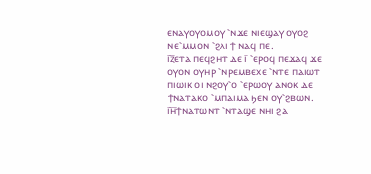ⲉⲛⲁⲩⲟⲩⲟⲙⲟⲩ ⳿ⲛϫⲉ ⲛⲓⲉϣⲁⲩ ⲟⲩⲟϩ ⲛⲉ⳿ⲙⲙⲟⲛ ⳿ϩⲗⲓ ϯ ⲛⲁϥ ⲡⲉ.
ⲓ̅ⲍ̅ⲉⲧⲁ ⲡⲉϥϩⲏⲧ ⲇⲉ ⲓ̅ ⳿ⲉⲣⲟϥ ⲡⲉϫⲁϥ ϫⲉ ⲟⲩⲟⲛ ⲟⲩⲏⲣ ⳿ⲛⲣⲉⲙⲃⲉⲭⲉ ⳿ⲛⲧⲉ ⲡⲁⲓⲱⲧ ⲡⲓⲱⲓⲕ ⲟⲓ ⲛϩⲟⲩ⳿ⲟ ⳿ⲉⲣⲱⲟⲩ ⲁⲛⲟⲕ ⲇⲉ ϯⲛⲁⲧⲁⲕⲟ ⳿ⲙⲡⲁⲓⲙⲁ ϧⲉⲛ ⲟⲩ⳿ϩⲃⲱⲛ.
ⲓ̅ⲏ̅ϯⲛⲁⲧⲱⲛⲧ ⳿ⲛⲧⲁϣⲉ ⲛⲏⲓ ϩⲁ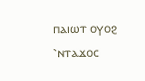ⲡⲁⲓⲱⲧ ⲟⲩⲟϩ ⳿ⲛⲧⲁϫⲟⲥ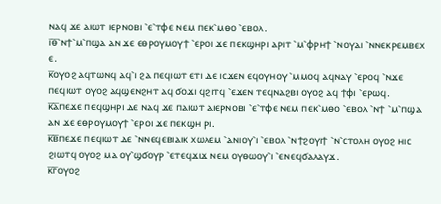ⲛⲁϥ ϫⲉ ⲁⲓⲱⲧ ⲓⲉⲣⲛⲟⲃⲓ ⳿ⲉ⳿ⲧⲫⲉ ⲛⲉⲙ ⲡⲉⲕ⳿ⲙⲑⲟ ⳿ⲉⲃⲟⲗ.
ⲓ̅ⲑ̅⳿ⲛϯ⳿ⲙ⳿ⲡϣⲁ ⲁⲛ ϫⲉ ⲉⲑⲣⲟⲩⲙⲟⲩϯ ⳿ⲉⲣⲟⲓ ϫⲉ ⲡⲉⲕϣⲏⲣⲓ ⲁⲣⲓⲧ ⳿ⲙ⳿ⲫⲣⲏϯ ⳿ⲛⲟⲩⲁⲓ ⳿ⲛⲛⲉⲕⲣⲉⲙⲃⲉⲭ ⲉ.
ⲕ̅ⲟⲩⲟϩ ⲁϥⲧⲱⲛϥ ⲁϥ⳿ⲓ ϩⲁ ⲡⲉϥⲓⲱⲧ ⲉⲧⲓ ⲇⲉ ⲓⲥϫⲉⲛ ⲉϥⲟⲩⲏⲟⲩ ⳿ⲙⲙⲟϥ ⲁϥⲛⲁⲩ ⳿ⲉⲣⲟϥ ⳿ⲛϫⲉ ⲡⲉϥⲓⲱⲧ ⲟⲩⲟϩ ⲁϥϣⲉⲛϩⲏⲧ ⲁϥ ϭⲟϫⲓ ϥϩⲓⲧϥ ⳿ⲉϫⲉⲛ ⲧⲉϥⲛⲁϩⲃⲓ ⲟⲩⲟϩ ⲁϥ ϯⲫⲓ ⳿ⲉⲣⲱϥ.
ⲕ̅ⲁ̅ⲡⲉϫⲉ ⲡⲉϥϣⲏⲣⲓ ⲇⲉ ⲛⲁϥ ϫⲉ ⲡⲁⲓⲱⲧ ⲁⲓⲉⲣⲛⲟⲃⲓ ⳿ⲉ⳿ⲧⲫⲉ ⲛⲉⲙ ⲡⲉⲕ⳿ⲙⲑⲟ ⳿ⲉⲃⲟⲗ ⳿ⲛϯ ⳿ⲙ⳿ⲡϣⲁ ⲁⲛ ϫⲉ ⲉⲑⲣⲟⲩⲙⲟⲩϯ ⳿ⲉⲣⲟⲓ ϫⲉ ⲡⲉⲕϣⲏ ⲣⲓ.
ⲕ̅ⲃ̅ⲡⲉϫⲉ ⲡⲉϥⲓⲱⲧ ⲇⲉ ⳿ⲛⲛⲉϥⲉⲃⲓⲁⲓⲕ ⲭⲱⲗⲉⲙ ⳿ⲁⲛⲓⲟⲩ⳿ⲓ ⳿ⲉⲃⲟⲗ ⳿ⲛϯϩⲟⲩⲓϯ ⳿ⲛ⳿ⲥⲧⲟⲗⲏ ⲟⲩⲟϩ ⲏⲓⲥ ϩⲓⲱⲧϥ ⲟⲩⲟϩ ⲙⲁ ⲟⲩ⳿ϣϭⲟⲩⲣ ⳿ⲉⲧⲉϥϫⲓϫ ⲛⲉⲙ ⲟⲩⲑⲱⲟⲩ⳿ⲓ ⳿ⲉⲛⲉϥϭⲁⲗⲁⲩϫ.
ⲕ̅ⲅ̅ⲟⲩⲟϩ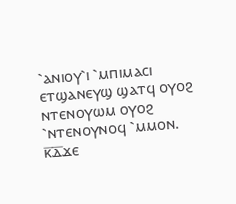⳿ⲁⲛⲓⲟⲩ⳿ⲓ ⳿ⲙⲡⲓⲙⲁⲥⲓ ⲉⲧϣⲁⲛⲉⲩϣ ϣⲁⲧϥ ⲟⲩⲟϩ ⲛⲧⲉⲛⲟⲩⲱⲙ ⲟⲩⲟϩ ⳿ⲛⲧⲉⲛⲟⲩⲛⲟϥ ⳿ⲙⲙⲟⲛ.
ⲕ̅ⲇ̅ϫⲉ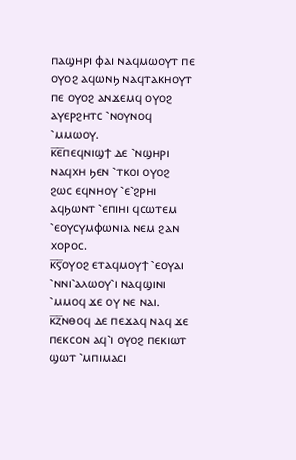ⲡⲁϣⲏⲣⲓ ⲫⲁⲓ ⲛⲁϥⲙⲱⲟⲩⲧ ⲡⲉ ⲟⲩⲟϩ ⲁϥⲱⲛϧ ⲛⲁϥⲧⲁⲕⲏⲟⲩⲧ ⲡⲉ ⲟⲩⲟϩ ⲁⲛϫⲉⲙϥ ⲟⲩⲟϩ ⲁⲩⲉⲣϩⲏⲧⲥ ⳿ⲛⲟⲩⲛⲟϥ ⳿ⲙⲙⲱⲟⲩ.
ⲕ̅ⲉ̅ⲡⲉϥⲛⲓϣϯ ⲇⲉ ⳿ⲛϣⲏⲣⲓ ⲛⲁϥⲭⲏ ϧⲉⲛ ⳿ⲧⲕⲟⲓ ⲟⲩⲟϩ ϩⲱⲥ ⲉϥⲛⲏⲟⲩ ⳿ⲉ⳿ϩⲣⲏⲓ ⲁϥϧⲱⲛⲧ ⳿ⲉⲡⲓⲏⲓ ϥⲥⲱⲧⲉⲙ ⳿ⲉⲟⲩⲥⲩⲙⲫⲱⲛⲓⲁ ⲛⲉⲙ ϩⲁⲛ ⲭⲟⲣⲟⲥ.
ⲕ̅ⲋ̅ⲟⲩⲟϩ ⲉⲧⲁϥⲙⲟⲩϯ ⳿ⲉⲟⲩⲁⲓ ⳿ⲛⲛⲓ⳿ⲁⲗⲱⲟⲩ⳿ⲓ ⲛⲁϥϣⲓⲛⲓ ⳿ⲙⲙⲟϥ ϫⲉ ⲟⲩ ⲛⲉ ⲛⲁⲓ.
ⲕ̅ⲍ̅ⲛⲑⲟϥ ⲇⲉ ⲡⲉϫⲁϥ ⲛⲁϥ ϫⲉ ⲡⲉⲕⲥⲟⲛ ⲁϥ⳿ⲓ ⲟⲩⲟϩ ⲡⲉⲕⲓⲱⲧ ϣⲱⲧ ⳿ⲙⲡⲓⲙⲁⲥⲓ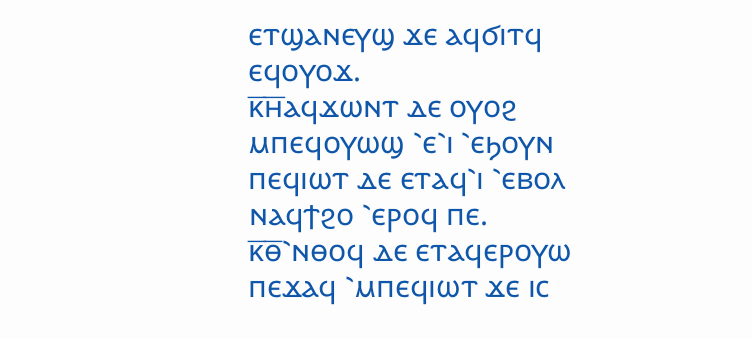ⲉⲧϣⲁⲛⲉⲩϣ ϫⲉ ⲁϥϭⲓⲧϥ ⲉϥⲟⲩⲟϫ.
ⲕ̅ⲏ̅ⲁϥϫⲱⲛⲧ ⲇⲉ ⲟⲩⲟϩ ⲙⲡⲉϥⲟⲩⲱϣ ⳿ⲉ⳿ⲓ ⳿ⲉϧⲟⲩⲛ ⲡⲉϥⲓⲱⲧ ⲇⲉ ⲉⲧⲁϥ⳿ⲓ ⳿ⲉⲃⲟⲗ ⲛⲁϥϯϩⲟ ⳿ⲉⲣⲟϥ ⲡⲉ.
ⲕ̅ⲑ̅⳿ⲛⲑⲟϥ ⲇⲉ ⲉⲧⲁϥⲉⲣⲟⲩⲱ ⲡⲉϫⲁϥ ⳿ⲙⲡⲉϥⲓⲱⲧ ϫⲉ ⲓⲥ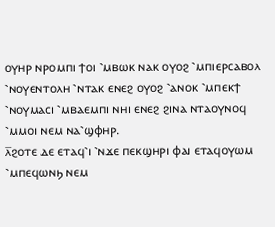ⲟⲩⲏⲣ ⲛⲣⲟⲙⲡⲓ ϯⲟⲓ ⳿ⲙⲃⲱⲕ ⲛⲁⲕ ⲟⲩⲟϩ ⳿ⲙⲡⲓⲉⲣⲥⲁⲃⲟⲗ ⳿ⲛⲟⲩⲉⲛⲧⲟⲗⲏ ⳿ⲛⲧⲁⲕ ⲉⲛⲉϩ ⲟⲩⲟϩ ⳿ⲁⲛⲟⲕ ⳿ⲙⲡⲉⲕϯ ⳿ⲛⲟⲩⲙⲁⲥⲓ ⳿ⲙⲃⲁⲉⲙⲡⲓ ⲛⲏⲓ ⲉⲛⲉϩ ϩⲓⲛⲁ ⲛⲧⲁⲟⲩⲛⲟϥ ⳿ⲙⲙⲟⲓ ⲛⲉⲙ ⲛⲁ⳿ϣⲫⲏⲣ.
ⲗ̅ϩⲟⲧⲉ ⲇⲉ ⲉⲧⲁϥ⳿ⲓ ⳿ⲛϫⲉ ⲡⲉⲕϣⲏⲣⲓ ⲫⲁⲓ ⲉⲧⲁϥⲟⲩⲱⲙ ⳿ⲙⲡⲉϥⲱⲛϧ ⲛⲉⲙ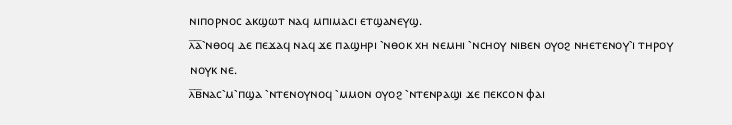ⲛⲓⲡⲟⲣⲛⲟⲥ ⲁⲕϣⲱⲧ ⲛⲁϥ ⲙⲡⲓⲙⲁⲥⲓ ⲉⲧϣⲁⲛⲉⲩϣ.
ⲗ̅ⲁ̅⳿ⲛⲑⲟϥ ⲇⲉ ⲡⲉϫⲁϥ ⲛⲁϥ ϫⲉ ⲡⲁϣⲏⲣⲓ ⳿ⲛⲑⲟⲕ ⲭⲏ ⲛⲉⲙⲏⲓ ⳿ⲛⲥⲏⲟⲩ ⲛⲓⲃⲉⲛ ⲟⲩⲟϩ ⲛⲏⲉⲧⲉⲛⲟⲩ⳿ⲓ ⲧⲏⲣⲟⲩ ⲛⲟⲩⲕ ⲛⲉ.
ⲗ̅ⲃ̅ⲛⲁⲥ⳿ⲙ⳿ⲡϣⲁ ⳿ⲛⲧⲉⲛⲟⲩⲛⲟϥ ⳿ⲙⲙⲟⲛ ⲟⲩⲟϩ ⳿ⲛⲧⲉⲛⲣⲁϣⲓ ϫⲉ ⲡⲉⲕⲥⲟⲛ ⲫⲁⲓ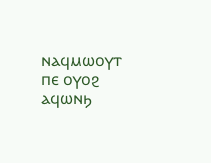ⲛⲁϥⲙⲱⲟⲩⲧ ⲡⲉ ⲟⲩⲟϩ ⲁϥⲱⲛϧ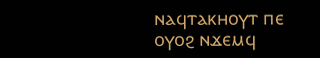ⲛⲁϥⲧⲁⲕⲏⲟⲩⲧ ⲡⲉ ⲟⲩⲟϩ ⲛϫⲉⲙϥ